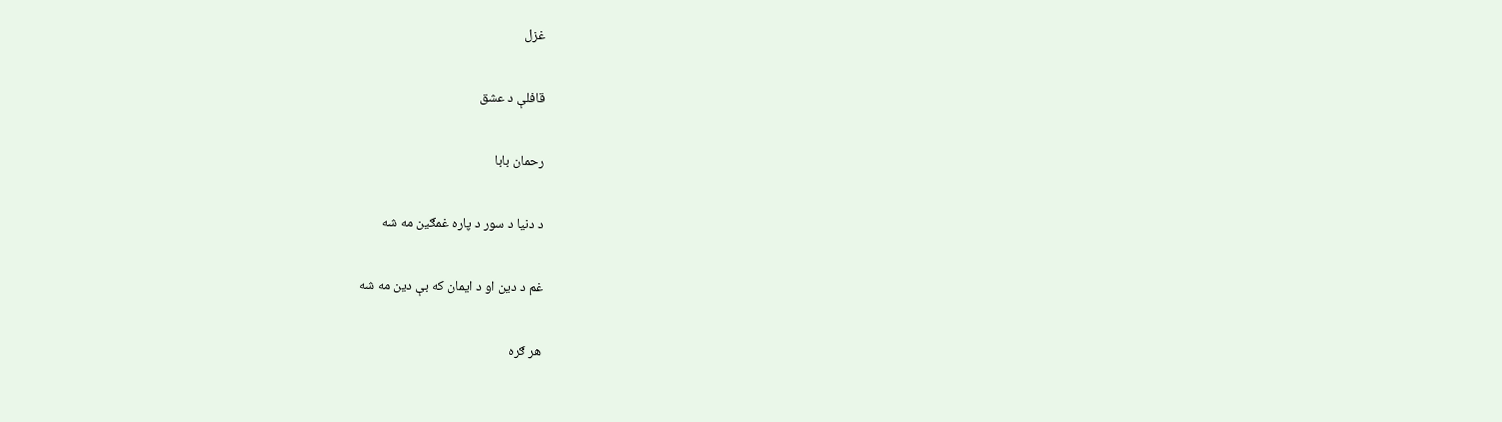غزل

قافلې د عشق

رحمان بابا

د دنيا د سور د پاره غمګين مه شه

غم د دين او د ايمان که بې دين مه شه

هر ګره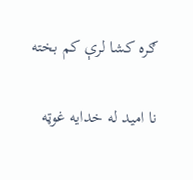ګره کشا لرې کم بخته

نا اميد له خدايه غوټه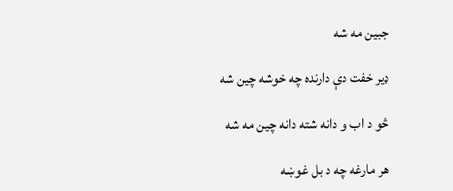جبين مه شه

ډير خفت دې دارنده چه خوشه چين شه

څو د اب و دانه شته دانه چين مه شه

هر مارغه چه د بل غوښه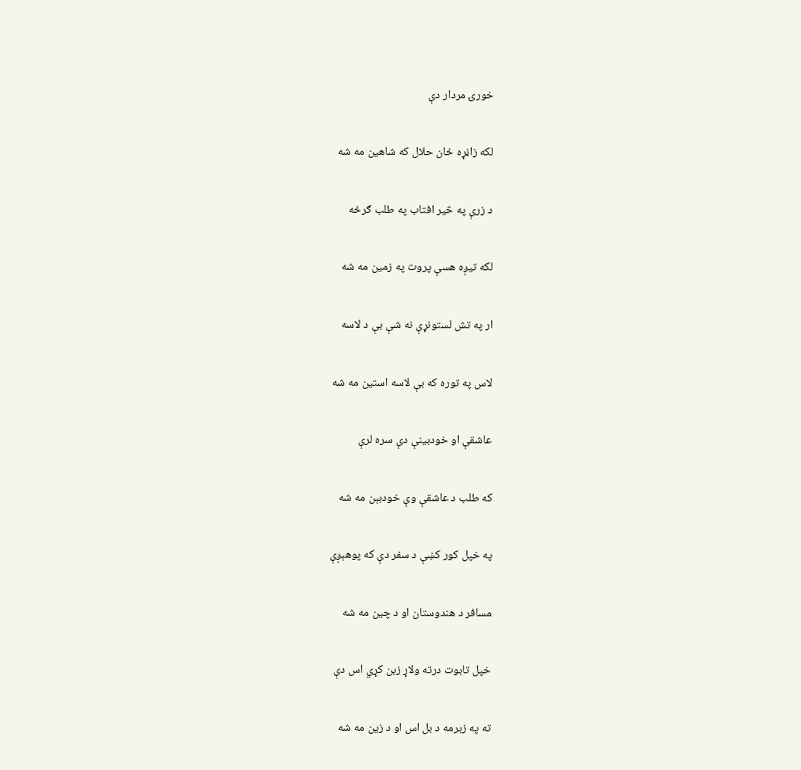خورۍ مردار دې

لکه زاڼړه ځان حلال که شاهين مه شه

د زرې په څير افتاب په طلب ګرځه

لکه تيږه هسې پروت په زمين مه شه

ار په تش لستونړې نه شې بې د لاسه

لاس په توره که بې لاسه استين مه شه

عاشقې او خودبينې دې سره لرې

که طلب د عاشقې وې خودبېن مه شه

په خپل کور کښې د سفر دې که پوهېږې

مسافر د هندوستان او د چين مه شه

خپل تابوت درته ولاړ زبن کړي اس دې

ته په زبرمه د بل اس او د زين مه شه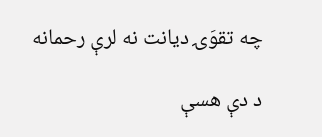چه تقوَۍ ديانت نه لرې رحمانه

د دې هسې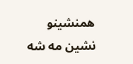همنشينو نشين مه شه